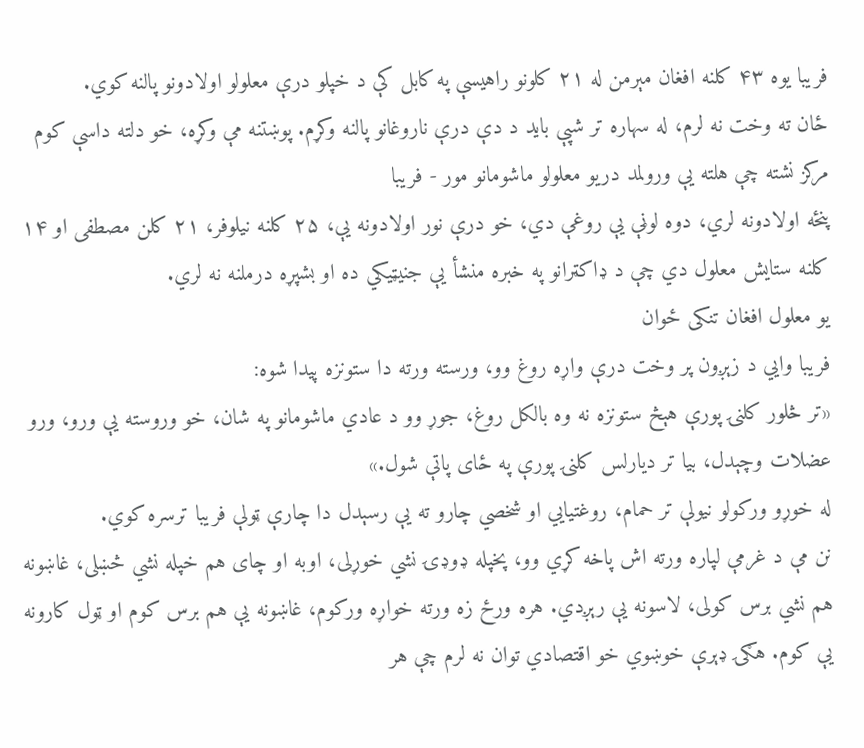فریبا یوه ۴۳ کلنه افغان مېرمن له ۲۱ کلونو راهیسې په کابل کې د خپلو درې معلولو اولادونو پالنه کوي.
ځان ته وخت نه لرم، له سهاره تر شپې باید د دې درې ناروغانو پالنه وکړم. پوښتنه مې وکړه، خو دلته داسې کوم مرکز نشته چې هلته یې ورولمد دریو معلولو ماشومانو مور - فریبا
پنځه اولادونه لري، دوه لوڼې یې روغې دي، خو درې نور اولادونه یې، ۲۵ کلنه نیلوفر، ۲۱ کلن مصطفی او ۱۴ کلنه ستایش معلول دي چې د ډاکټرانو په خبره منشأ یې جنیټیکي ده او بشپړه درملنه نه لري.
یو معلول افغان تنکی ځوان
فریبا وايي د زېږون پر وخت درې واړه روغ وو، ورسته ورته دا ستونزه پیدا شوه:
«تر څلور کلنۍ پورې هېڅ ستونزه نه وه بالکل روغ، جوړ وو د عادي ماشومانو په شان، خو وروسته یې ورو، ورو عضلات وچېدل، بیا تر دیارلس کلنۍ پورې په ځای پاتې شول.»
له خوړو ورکولو نیولې تر حمام، روغتیايي او شخصي چارو ته یې رسېدل دا چارې ټولې فریبا ترسره کوي.
نن مې د غرمې لپاره ورته اش پاخه کړي وو، پخپله ډوډۍ نشي خوړلی، اوبه او چای هم خپله نشي څښلی، غاښونه هم نشي برس کولی، لاسونه یې رېږدي. هره ورځ زه ورته خواړه ورکوم، غاښونه یې هم برس کوم او ټول کارونه یې کوم. هګۍ ډېرې خوښوي خو اقتصادي توان نه لرم چې هر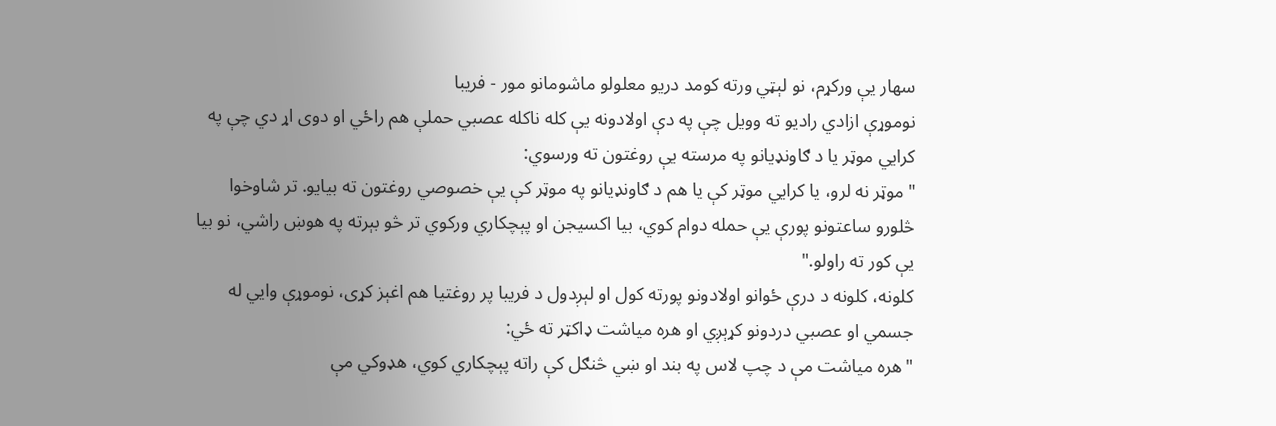سهار یې ورکړم، نو لېټي ورته کومد دریو معلولو ماشومانو مور - فریبا
نوموړې ازادي رادیو ته وویل چې په دې اولادونه یې کله ناکله عصبي حملې هم راځي او دوی اړ دي چې په کرايي موټر یا د ګاونډیانو په مرسته یې روغتون ته ورسوي:
"موټر نه لرو، یا کرايي موټر کې یا هم د ګاونډیانو په موټر کې یې خصوصي روغتون ته بیایو. تر شاوخوا څلورو ساعتونو پورې یې حمله دوام کوي، بیا اکسیجن او پېچکاري ورکوي تر څو بېرته په هوښ راشي، نو بیا یې کور ته راولو."
کلونه، کلونه د درې ځوانو اولادونو پورته کول او لېږدول د فریبا پر روغتیا هم اغېز کړی، نوموړې وايي له جسمي او عصبي دردونو کړېږي او هره میاشت ډاکټر ته ځي:
"هره میاشت مې د چپ لاس په بند او ښي څنګل کې راته پېچکاري کوي، هډوکي مې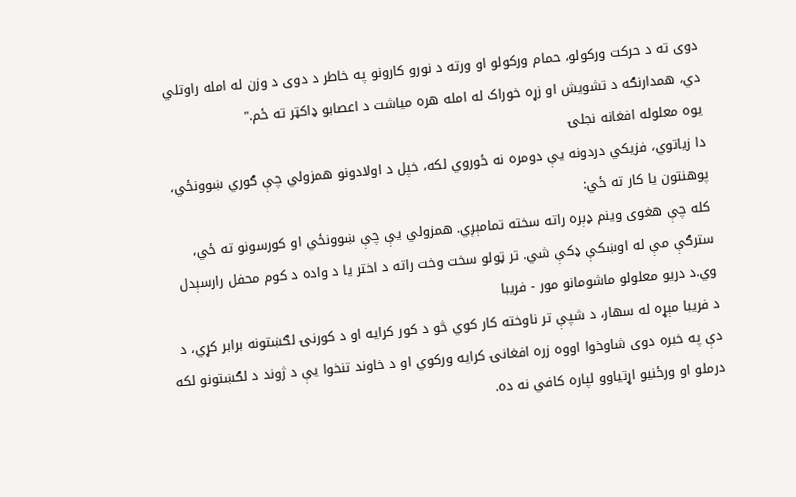دوی ته د حرکت ورکولو، حمام ورکولو او ورته د نورو کارونو په خاطر د دوی د وزن له امله راوتلي دي، همدارنګه د تشویش او زړه خوراک له امله هره میاشت د اعصابو ډاکټر ته ځم."
یوه معلوله افغانه نجلۍ
دا زیاتوي، فزیکي دردونه یې دومره نه ځوروي لکه، خپل د اولادونو همزولي چې ګوري ښوونځي، پوهنتون یا کار ته ځي:
کله چې هغوی وینم ډېره راته سخته تمامېږي. همزولي یې چې ښوونځي او کورسونو ته ځي، سترګې مې له اوښکې ډکې شي. تر ټولو سخت وخت راته د اختر یا د واده د کوم محفل رارسېدل وي.د دریو معلولو ماشومانو مور - فریبا
د فریبا مېړه له سهار، د شپې تر ناوخته کار کوي څو د کور کرايه او د کورنۍ لګښتونه برابر کړي، د دې په خبره دوی شاوخوا اووه زره افغانۍ کرایه ورکوي او د خاوند تنخوا یې د ژوند د لګښتونو لکه درملو او ورځنیو اړتیاوو لپاره کافي نه ده.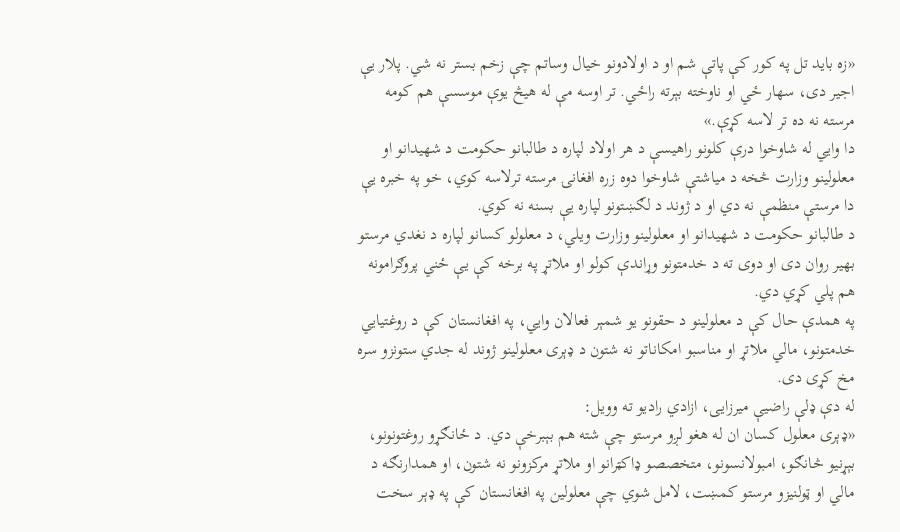«زه باید تل په کور کې پاتې شم او د اولادونو خیال وساتم چې زخم بستر نه شي. پلار یې اجیر دی، سهار ځي او ناوخته بېرته راځي. تر اوسه مې له هیڅ یوې موسسې هم کومه مرسته نه ده تر لاسه کړې.»
دا وايي له شاوخوا درې کلونو راهیسې د هر اولاد لپاره د طالبانو حکومت د شهیدانو او معلولینو وزارت څخه د میاشتې شاوخوا دوه زره افغانۍ مرسته ترلاسه کوي، خو په خبره یې دا مرستې منظمې نه دي او د ژوند د لګښتونو لپاره یې بسنه نه کوي.
د طالبانو حکومت د شهیدانو او معلولینو وزارت ویلي، د معلولو کسانو لپاره د نغدي مرستو بهیر روان دی او دوی ته د خدمتونو وړاندې کولو او ملاتړ په برخه کې یې ځني پروګرامونه هم پلي کړي دي.
په همدې حال کې د معلولینو د حقونو یو شمېر فعالان وايي، په افغانستان کې د روغتیايي خدمتونو، مالي ملاتړ او مناسبو امکاناتو نه شتون د ډېری معلولینو ژوند له جدي ستونزو سره مخ کړی دی.
له دې ډلې راضیې میرزایی، ازادي رادیو ته وویل:
«ډېری معلول کسان ان له هغو لږو مرستو چې شته هم بېبرخې دي. د ځانګړو روغتونونو، بېړنیو څانګو، امبولانسونو، متخصصو ډاکټرانو او ملاتړ مرکزونو نه شتون، او همدارنګه د مالي او ټولنیزو مرستو کمښت، لامل شوي چې معلولین په افغانستان کې په ډېر سخت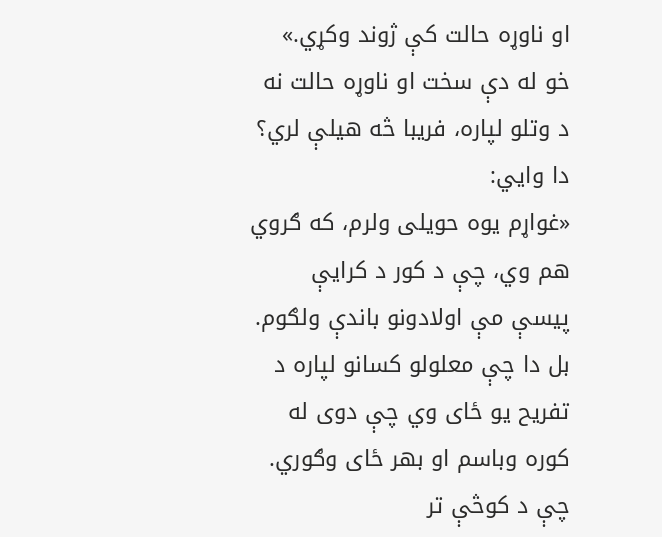او ناوړه حالت کې ژوند وکړي.»
خو له دې سخت او ناوړه حالت نه د وتلو لپاره، فریبا څه هیلې لري؟
دا وايي:
«غواړم یوه حویلی ولرم، که ګروي هم وي، چې د کور د کرایې پیسې مې اولادونو باندې ولګوم. بل دا چې معلولو کسانو لپاره د تفریح یو ځای وي چې دوی له کوره وباسم او بهر ځای وګوري. چې د کوڅې تر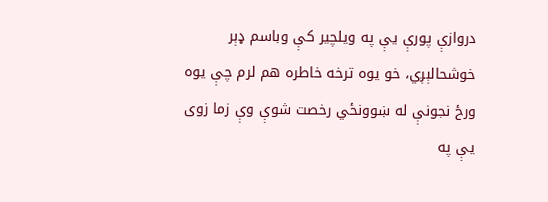دروازې پورې یې په ویلچیر کې وباسم ډېر خوشحالېږي، خو یوه ترخه خاطره هم لرم چې یوه ورځ نجونې له ښوونځي رخصت شوې وې زما زوی یې په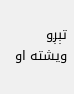تېږو ویشته او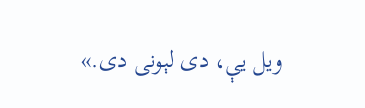ویل یې، دی لېونی دی.»